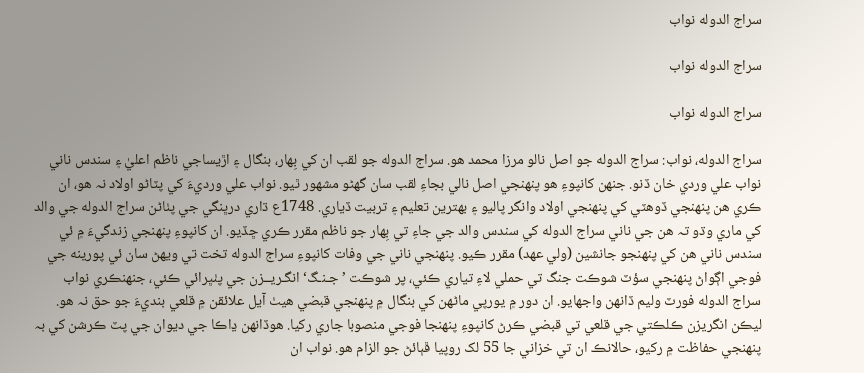سراج الدوله نواب

سراج الدوله نواب

سراج الدوله نواب

سراج الدوله، نواب: سراج الدوله جو اصل نالو مرزا محمد هو. سراج الدوله جو لقب ان کي بِهار، بنگال ۽ اڙيساجي ناظم اعليٰ ۽ سندس ناني نواب علي وردي خان ڏنو. جنهن کانپوءِ هو پنھنجي اصل نالي بجاءِ لقب سان گهڻو مشھور ٿيو. نواب علي ورديءَ کي پٽاڻو اولاد نہ هو، ان ڪري هن پنھنجي ڏوهٽي کي پنھنجي اولاد وانگر پاليو ۽ بھترين تعليم ۽ تربيت ڏياري. 1748ع ڌاري درڀنگي جي پٺاڻن سراج الدوله جي والد کي ماري وڌو تہ هن جي ناني سراج الدوله کي سندس والد جي جاءِ تي بِهار جو ناظم مقرر ڪري ڇڏيو. ان کانپوءِ پنھنجي زندگيءَ ۾ ئي سندس ناني هن کي پنهنجو جانشين (ولي عھد) مقرر ڪيو. پنھنجي ناني جي وفات کانپوءِ سراج الدوله تخت تي ويهڻ سان ئي پورينه جي فوجي اڳواڻ پنھنجي سؤٽ شوڪت جنگ تي حملي لاءِ تياري ڪئي، پر شوڪت ’جـنـگ‘ انگـريــزن جي پٺڀرائي ڪئي، جنهنڪري نواب سراج الدوله فورٽ وليم ڏانهن واجهايو. ان دور ۾ يورپي ماڻهن کي بنگال ۾ پنھنجي قبضي هيٺ آيل علائقن ۾ قلعي بنديءَ جو حق نہ هو. ليڪن انگريزن ڪلڪتي جي قلعي تي قبضي ڪرڻ کانپوءِ پنهنجا فوجي منصوبا جاري رکيا. هوڏانهن ڍاڪا جي ديوان جي پٽ ڪرشن کي بہ پنھنجي حفاظت ۾ رکيو، حالانڪ ان تي خزاني جا 55 لک روپيا ڦٻائڻ جو الزام هو. نواب ان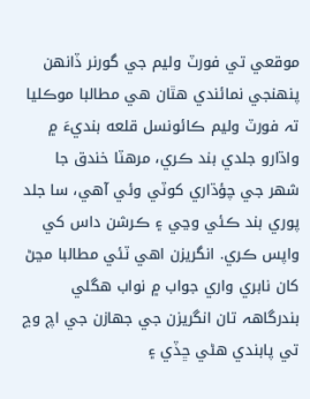موقعي تي فورٽ وليم جي گورنر ڏانهن پنھنجي نمائندي هٿان هي مطالبا موڪليا تہ فورٽ وليم ڪائونسل قلعه بنديءَ ۾ واڌارو جلدي بند ڪري، مرهٽا خندق جا شھر جي چؤڌاري کوٽي وئي آهي، سا جلد پوري بند ڪئي وڃي ۽ ڪرشن داس کي واپس ڪري. انگريزن اهي ٽئي مطالبا مڃڻ کان نابري واري جواب ۾ نواب هگلي بندرگاھہ تان انگريزن جي جهازن جي اچ وڃ تي پابندي هڻي ڇڏي ۽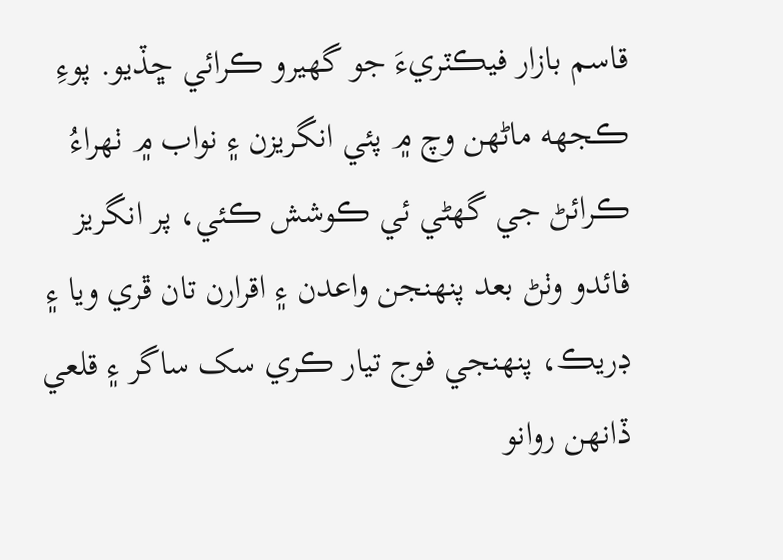قاسم بازار فيڪٽريءَ جو گهيرو ڪرائي ڇڏيو. پوءِ ڪجهه ماڻهن وچ ۾ پئي انگريزن ۽ نواب ۾ ٺهراءُ ڪرائڻ جي گهڻي ئي ڪوشش ڪئي، پر انگريز فائدو وٺڻ بعد پنهنجن واعدن ۽ اقرارن تان ڦري ويا ۽ ڊريڪ، پنھنجي فوج تيار ڪري سک ساگر ۽ قلعي ڏانهن روانو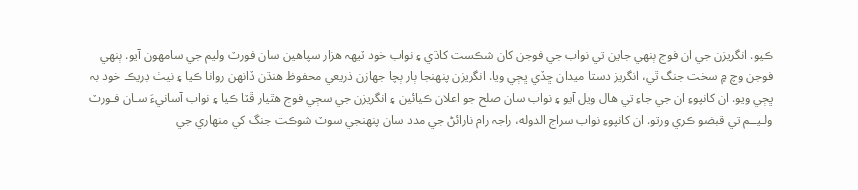ڪيو. انگريزن جي ان فوج ٻنهي جاين تي نواب جي فوجن کان شڪست کاڌي ۽ نواب خود ٽيھہ هزار سپاهين سان فورٽ وليم جي سامهون آيو. ٻنهي فوجن وچ ۾ سخت جنگ ٿي، انگريز دستا ميدان ڇڏي ڀڄي ويا. انگريزن پنهنجا ٻار ٻچا جهازن ذريعي محفوظ هنڌن ڏانهن روانا ڪيا ۽ نيٺ ڊريڪ خود بہ ڀڄي ويو. ان کانپوءِ ان جي جاءِ تي هال ويل آيو ۽ نواب سان صلح جو اعلان ڪيائين ۽ انگريزن جي سڄي فوج هٿيار ڦٽا ڪيا ۽ نواب آسانيءَ سـان فـورٽ ولـيــم تي قبضو ڪري ورتو. ان کانپوءِ نواب سراج الدوله، راجہ رام نارائڻ جي مدد سان پنھنجي سوٽ شوڪت جنگ کي منهاري جي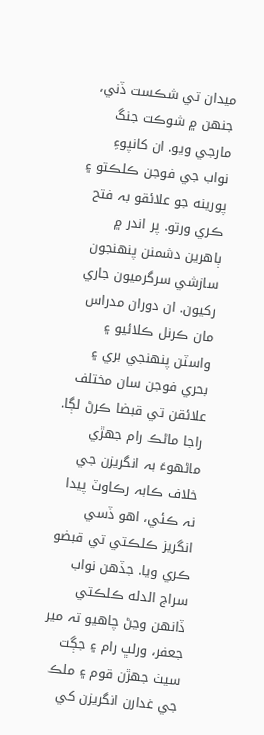ميدان تي شڪست ڏني، جنهن ۾ شوڪت جنگ مارجي ويو. ان کانپوءِ نواب جي فوجن ڪلڪتو ۽ پورينه جو علائقو بہ فتح ڪري ورتو. پر اندر ۾ ٻاهرين دشمنن پنهنجون سازشي سرگرميون جاري رکيون. ان دوران مدراس مان ڪرنل ڪلائيو ۽ واسٽن پنھنجي بري ۽ بحري فوجن سان مختلف علائقن تي قبضا ڪرڻ لڳا. راجا ماڻڪ رام جهڙي ماڻهوءَ بہ انگريزن جي خلاف ڪابہ رڪاوٽ پيدا نہ ڪئي، اهو ڏسي انگريز ڪلڪتي تي قبضو ڪري ويا. جڏهن نواب سراج الدله ڪلڪتي ڏانهن وڃڻ چاهيو تہ مير جعفر، ورلڀ رام ۽ جڳت سيٺ جهڙن قوم ۽ ملڪ جي غدارن انگريزن کي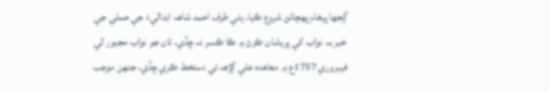ڳجها پيغام پهچائڻ شروع ڪيا. ٻئي طرف احمد شاھہ ابداليءَ جي حملي جي خبر بہ نواب کي پريشان ڪرڻ ۾ ڪا ڪسر نہ ڇڏي، تان جو نواب مجبور ٿي فيبروري 1757ع ۾ معاهده علي ڳڙھہ تي دستخط ڪري ڇڏي، جنهن موجب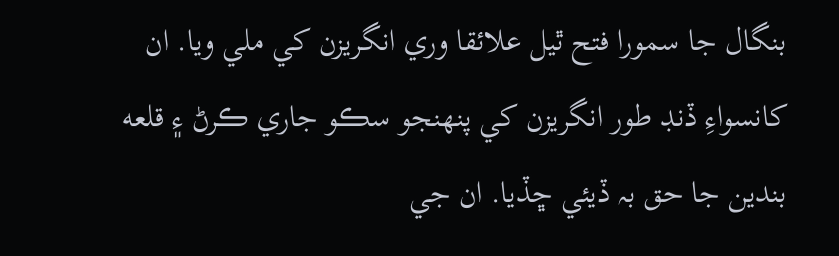بنگال جا سمورا فتح ٿيل علائقا وري انگريزن کي ملي ويا. ان کانسواءِ ڏنڊ طور انگريزن کي پنهنجو سڪو جاري ڪرڻ ۽ قلعه بندين جا حق بہ ڏيئي ڇڏيا. ان جي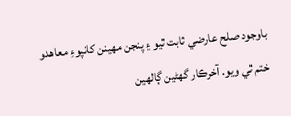باوجود صلح عارضي ثابت ٿيو ۽ پنجن مهينن کانپوءِ معاهدو ختم ٿي ويو. آخرڪار گهڻين ڳالهين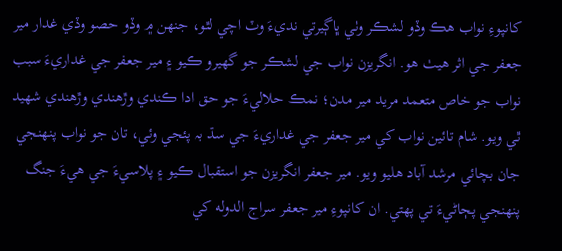کانپوءِ نواب هڪ وڏو لشڪر وٺي ڀاڳيرتي نديءَ وٽ اچي لٿو، جنهن ۾ وڏو حصو وڏي غدار مير جعفر جي اثر هيٺ هو. انگريزن نواب جي لشڪر جو گهيرو ڪيو ۽ مير جعفر جي غداريءَ سبب نواب جو خاص متعمد مريد مير مدن؛ نمڪ حلاليءَ جو حق ادا ڪندي وڙهندي وڙهندي شھيد ٿي ويو. شام تائين نواب کي مير جعفر جي غداريءَ جي سڌ بہ پئجي وئي، تان جو نواب پنھنجي جان بچائي مرشد آباد هليو ويو. مير جعفر انگريزن جو استقبال ڪيو ۽ پلاسيءَ جي هيءَ جنگ پنھنجي پڄاڻيءَ تي پهتي. ان کانپوءِ مير جعفر سراج الدوله کي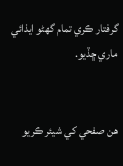گرفتار ڪري تمام گهڻو ايذائي ماري ڇڏيو.


هن صفحي کي شيئر ڪريو